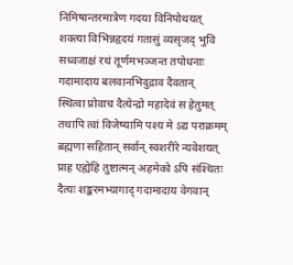निमिषान्तरमात्रेण गदया विनिपोथयत्
शक्त्या विभिन्नहृदयं गतासुं व्यसृजद् भुवि
सध्वजाक्षं रथं तूर्णमभञ्जन्त तपोधनाः
गदामादाय बलवानभिदुद्राव दैवतान्
स्थित्वा प्रोवाच दैत्येन्द्रो महादेवं स हेतुमत्
तथापि त्वां विजेष्यामि पश्य मे ऽद्य पराक्रमम्
ब्रह्मणा सहितान् सर्वान् स्वशरीरे न्यवेशयत्
प्राह एह्येहि तुष्टात्मन् अहमेको ऽपि संश्थितः
दैत्यः शङ्करमभ्यागाद् गदामादाय वेगवान्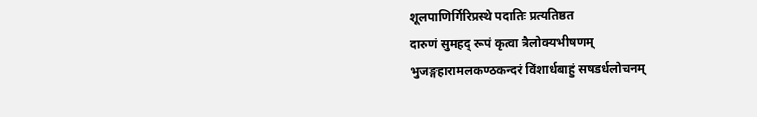शूलपाणिर्गिरिप्रस्थे पदातिः प्रत्यतिष्ठत
दारुणं सुमहद् रूपं कृत्वा त्रैलोक्यभीषणम्
भुजङ्गहारामलकण्ठकन्दरं विंशार्धबाहुं सषडर्धलोचनम्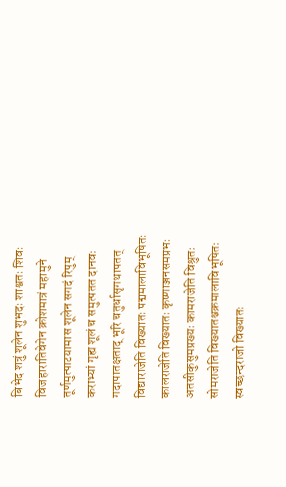बिभेद शत्रुं शूलेन शुभदः शाश्वतः शिवः
विजहारातिवेगेन क्रोशमात्रं महामुने
तूर्णमुत्पाटयामास शूलेन सगदं रिपुम्
कराभ्यां गृह्य शूलं च समुत्पतत दानवः
गदापातक्षताद् भूरि चतुर्धासृगथापतत्
विद्याराजेति विख्यातः पद्ममालाविभूषितः
कालराजेति विख्यातः कृष्णाञ्जनसमप्रभः
अतसीकुसुमप्रख्यः कामराजेति विश्रुतः
सोमराजेति विख्यातश्चक्रमालाविभूषितः
स्वच्छन्दराजो विख्यातः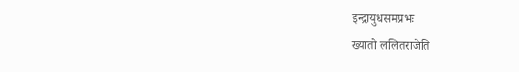इन्द्रायुधसमप्रभः
ख्यातो ललितराजेति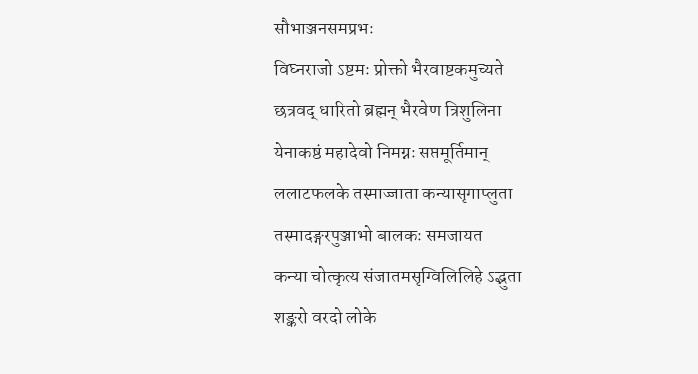सौभाञ्जनसमप्रभः
विघ्नराजो ऽष्टमः प्रोक्तो भैरवाष्टकमुच्यते
छत्रवद् धारितो ब्रह्मन् भैरवेण त्रिशुलिना
येनाकष्ठं महादेवो निमग्नः सप्तमूर्तिमान्
ललाटफलके तस्माज्जाता कन्यासृगाप्लुता
तस्मादङ्गरपुञ्जाभो बालकः समजायत
कन्या चोत्कृत्य संजातमसृग्विलिलिहे ऽद्भुता
शङ्करो वरदो लोके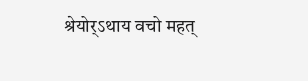श्रेयोर्ऽथाय वचो महत्